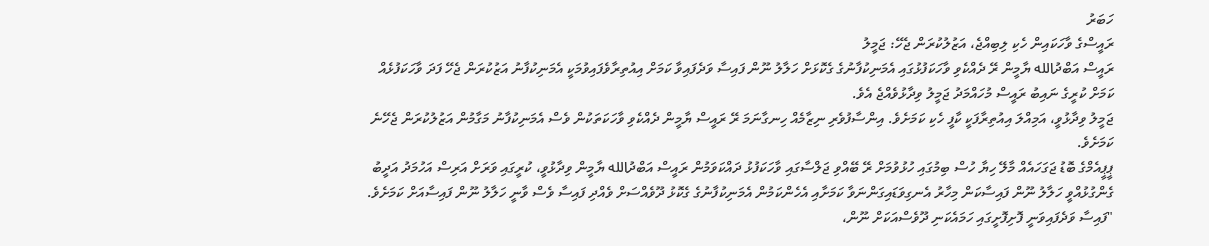ހަބަރު
ރައީސްގެ ވާހަކައިން ހެކި ލިބިއްޖެ، އަޒުލުކުރަން ޖެހޭ: ޖަމީލު
ރައީސް އަބްދުالله ޔާމީން ރޭ ދެއްކެވި ވާހަކަފުޅުގައި އެމަނިކުފާނުގެ ގެކޮޅަށް ހަލާލު ނޫން ފައިސާ ވަދެފައިވާ ކަމަށް އިއުތިރާވެފައިވުމަކީ އެމަނިކުފާނު އަޒުކުރަން ޖެހޭ ފަދަ ވާހަކަފުޅެއް ކަމަށް ކުރީގެ ނައިބު ރައީސް މުހައްމަދު ޖަމީލު ވިދާޅުވެއްޖެ އެވެ.
ޖަމީލު ވިދާޅުވީ، އަމިއްލަ އިއުތިރާފަކީ ކާފީ ހެކި ކަމަށެވެ. އިންސާފުވެރި ނިޒާމެއް ހިނގާނަމަ ރޭ ރައީސް ޔާމީން ދެއްކެވި ވާހަކަތަކުން ވެސް އެމަނިކުފާނު މަގާމުން އަޒުލުކުރަން ޖެހޭނެ ކަމަށެވެ.
ޕީޕީއެމްގެ ބޮޑު ޖަގަހައެއް މާލޭ ހިޔާ ހުސް ބިމުގައި ހުޅުވުމަށް ރޭ ބޭއްވި ޖަލްސާގައި ވާހަކަފުޅު ދައްކަވަމުން ރައީސް އަބްދުالله ޔާމީން ވިދާޅުވީ، ކުރީގައި ވަރަށް އަރިސް އަހުމަދު އަދީބު ގެންގުޅުއްވީ ހަލާލު ނޫން ފައިސާކަން މިހާރު އެނގިވަޑައިގަންނަވާ ކަމަށާއި އެހެންކަމުން އެމަނިކުފާނުގެ ގެކޮޅު ދޫވެއްސަށް ވެއްދި ފައިސާ ވެސް ވާނީ ހަލާލު ނޫން ފައިސާއަށް ކަމަށެވެ.
"ފައިސާ ވަދެފައިވަނީ ފޮށިފޮށީގައި ހަމައެކަނި ދޫވެސްއަކަށް ނޫން،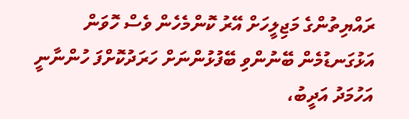ރައްޔިތުންގެ މަޖިލީހަށް އޭރު ކޮންމެހެން ވެސް ހޮވަން އަޅުގަނޑުމެން ބޭނުންވި ބޭފުޅުންނަށް ހަރަދުކޮށްފަ ހުންނާނީ އަހުމަދު އަދީބު،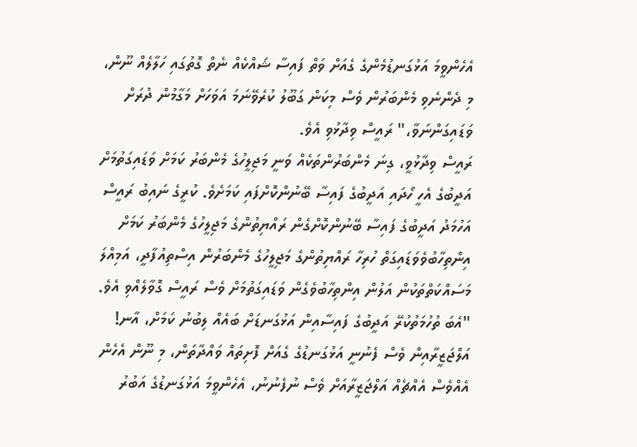އެހެންވީމަ އަޅުގަނޑުމެންގެ ގެއަށް ވަތް ފައިސާ ޝައްކެއް ނެތް ގޮތުގައި ހަލާލެއް ނޫން، މި ދެންނެވި މެންބަރުން ވެސް މިކަން ގަބޫލު ކުރެވޭނަމަ އަވަހަށް މަގާމުން ދުރަށް ވަޑައިގަންނަވާ،" ރައީސް ވިދާޅުވި އެވެ.
ރައީސް ވިދާޅުވީ، ގިނަ މެންބަރުންތަކެއް ވަނީ މަޖިލީހުގެ މެންބަރު ކަމަށް ވަޑައިގަތުމަށް އަދީބުގެ އެހީ ހޯދައި އަދީބުގެ ފައިސާ ބޭނުންކޮށްފައި ކަމަށެވެ. ކުރީގެ ނައިބު ރައީސް އަހުމަދު އަދީބުގެ ފައިސާ ބޭނުންކޮށްގެން ރައްޔިތުންގެ މަޖިލީހުގެ މެންބަރު ކަމަށް އިންތިހާބުވެވަޑައިގަތް ހުރިހާ ރައްޔިތުންގެ މަޖިލީހުގެ މެންބަރުން އިސްތިއުފާދީ، އަމިއްލަ މަސައްކަތްތަކުން އަލުން އިންތިހާބުވެގެން ވަޑައިގަތުމަށް ވެސް ރައީސް ގޮވާލެއްވި އެވެ.
"އެބަ ތުހުމަތުކުރޭ އަދީބުގެ ފައިސާއިން އަޅުގަނޑަށް ބައެއް ލިބުނު ކަމަށް، އާނ! އަލްޖަޒީރާއިން ވެސް ފެނުނީ އަޅުގަނޑުގެ ގެއަށް ފޮށިތައް ވައްދާތަން، މި ނޫން އެހެން އެއްވެސް އެއްޗެއް އަލްޖަޒީރާއަށް ވެސް ނުފެނުނު، އެހެންވީމަ އަޅުގަނޑުގެ އަބުރު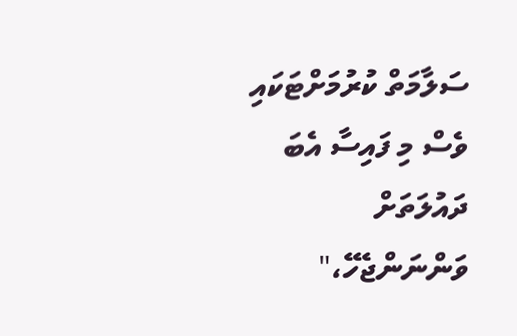ސަލާމަތް ކުރުމަށްޓަކައި ވެސް މި ފައިސާ އެބަ ދައުލަތަށް ވަންނަންޖެހޭ،"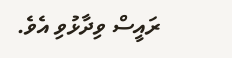ރައީސް ވިދާޅުވި އެވެ.